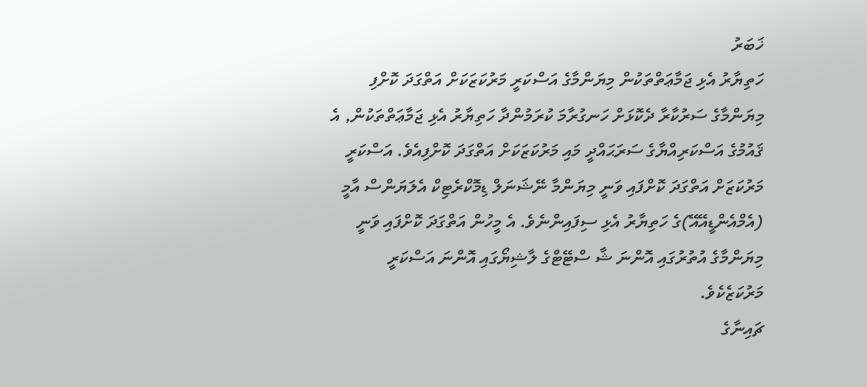ޚަބަރު
ހަތިޔާރު އެޅި ޖަމާޢަތްތަކުން މިޔަންމާގެ އަސްކަރީ މަރުކަޒަކަށް އަތްގަދަ ކޮށްފި
މިޔަންމާގެ ސަރުކާރާ ދެކޮޅަށް ހަނގުރާމަ ކުރަމުންދާ ހަތިޔާރު އެޅި ޖަމާޢަތްތަކުން, އެ ޤައުމުގެ އަސްކަރިއްޔާގެ ސަރަޙައްދީ މައި މަރުކަޒަކަށް އަތްގަދަ ކޮށްފިއެވެ. އަސްކަރީ މަރުކަޒަށް އަތްގަދަ ކޮށްފައި ވަނީ މިޔަންމާ ނޭޝަނަލް ޑިމޮކްރެޓިކް އެލަޔަންސް އާމީ (އެމްއެންޑީއޭއޭ)ގެ ހަތިޔާރު އެޅި ސިފައިންނެވެ. އެ މީހުން އަތްގަދަ ކޮށްފައި ވަނީ މިޔަންމާގެ އުތުރުގައި އޮންނަ ޝާ ސްޓޭޓްގެ ލާޝިޔޯގައި އޮންނަ އަސްކަރީ މަރުކަޒެކެވެ.
ޗައިނާގެ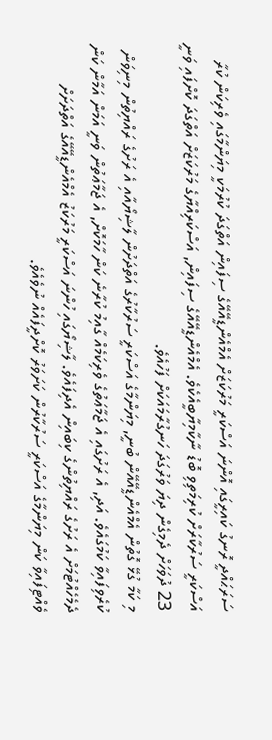ސަރަޙައްދީ ރޮނގު ކައިރީގައި އޮންނަ އަސްކަރީ މަރުކަޒަށް އެމްއެންޑީއޭއޭގެ ސިފައިން އަތްގަދަ ކުރުމަކީ މިޔަންމާގައި ވެރިކަން ކުރާ އަސްކަރީ ސަރުކާރަށް ކުރިމަތިވި ބޮޑު ނާކާމިޔާބީއެކެވެ. އެމްއެންޑީއޭއޭގެ ސިފައިން, އަސްކަރިއްޔާގެ މަރުކަޒަށް އަތްގަދަ ކޮށްފައި ވަނީ 23 ދުވަހަށް ދެމިގެން ދިޔަ ވަރުގަދަ ހަނގުރާމައަކަށް ފަހުއެވެ.
މި ކަމާ ގުޅޭ ގޮތުން އެމްއެންޑީއޭއޭން ބުނީ, މިޔަންމާގެ އަސްކަރީ ސަރުކާރުގެ އަތްދަށުން ލާޝިޔޯއާއި އެ ރަށުގެ ރައްޔިތުން މިނިވަން ކުރެވިފައިވާ ކަމުގައެވެ. އަދި, އެ ރަށުގައި އެ ޖަމާޢަތުގެ ވެރިކަމެއް ގާއިމު ކުރާނެ ކަން ހާމަކޮށް, އެ ޖަމާޢަތުން ވަނީ އަމަން އަމާން ކަން ދެމެހެއްޓުމަށް އެ ރަށުގެ ރައްޔިތުންގެ ކިބައިން އެދިފައެވެ. ލާޝިޔޯގައި ހުންނަ އަސްކަރީ މަރުކަޒު އެމްއެންޑީއޭއޭގެ އަތްދަށަށް ވެއްޓިފައިވާ ކަން މިޔަންމާގެ އަސްކަރީ ސަރުކާރުން ކަށަވަރު ކޮށްދީފައެއް ނުވެއެވެ.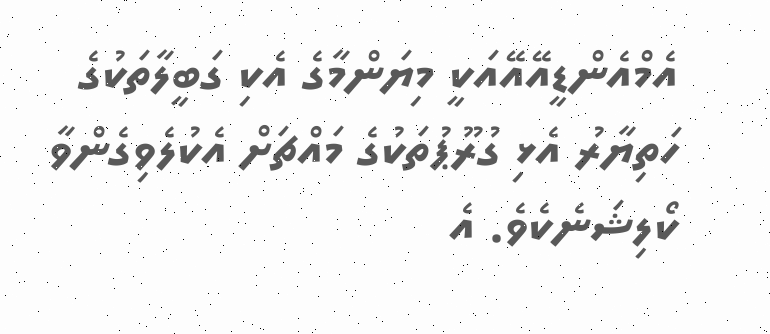އެމްއެންޑީއޭއޭއަކީ މިޔަންމާގެ އެކި ގަބީލާތަކުގެ ހަތިޔާރު އެޅި ގުރޫޕުތަކުގެ މައްޗަށް އެކުލެވިގެންވާ ކޯލިޝަނެކެވެ. އެ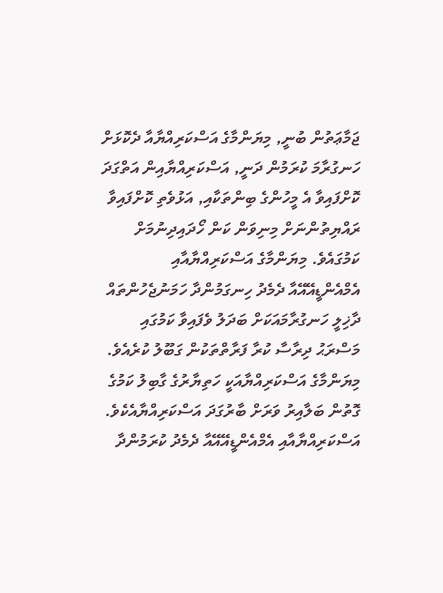ޖަމާޢަތުން ބުނީ, މިޔަންމާގެ އަސްކަރިއްޔާއާ ދެކޮޅަށް ހަނގުރާމަ ކުރަމުން ދަނީ, އަސްކަރިއްޔާއިން އަތްގަދަ ކޮށްފައިވާ އެ މީހުންގެ ބިންތަކާއި, އަޅުވެތި ކޮށްފައިވާ ރައްޔިތުންނަށް މިނިވަން ކަން ހޯދައިދިނުމަށް ކަމުގައެވެ. މިޔަންމާގެ އަސްކަރިއްޔާއާއި އެމްއެންޑީއޭއޭއާ ދެމެދު ހިނގަމުންދާ ހަމަނުޖެހުންތައް ދާޚިލީ ހަނގުރާމައަކަށް ބަދަލު ވެފައިވާ ކަމުގައި މަސްރަޙު ދިރާސާ ކުރާ ފަރާތްތަކުން ގަބޫލު ކުރެއެވެ.
މިޔަންމާގެ އަސްކަރިއްޔާއަކީ ހަތިޔާރުގެ ގާބިލު ކަމުގެ ގޮތުން ބަލާއިރު ވަރަށް ބާރުގަދަ އަސްކަރިއްޔާއެކެވެ. އަސްކަރިއްޔާއާއި އެމްއެންޑީއޭއޭއާ ދެމެދު ކުރަމުންދާ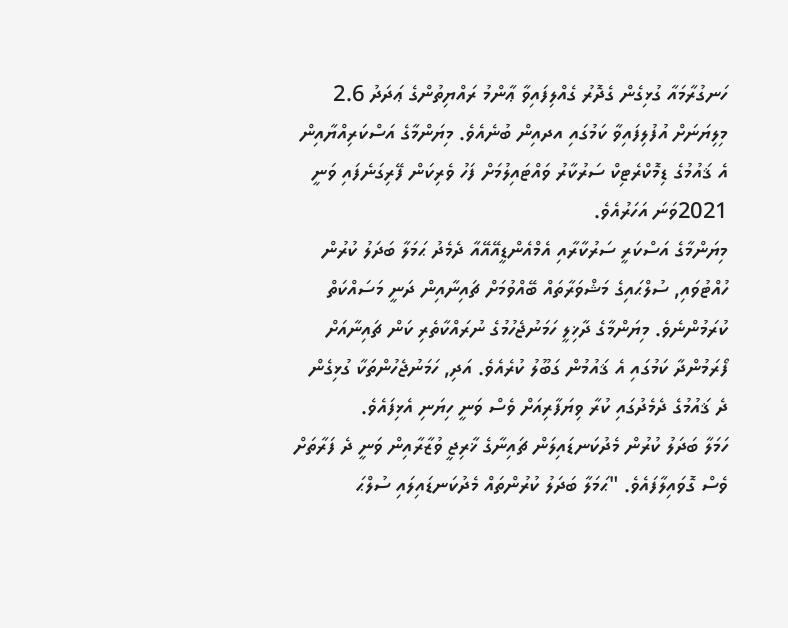ހަނގުރާމައާ ގުޅިގެން ގެދޮރު ގެއްލިފައިވާ ޢާންމު ރައްޔިތުންގެ ޢަދަދު 2.6 މިލިޔަނަށް އުފުލިފައިވާ ކަމުގައި އދއިން ބުނެއެވެ. މިޔަންމާގެ އަސްކަރިއްޔާއިން އެ ޤައުމުގެ ޑިމޮކްރެޓިކް ސަރުކާރު ވައްޓައިލުމަށް ފަހު ވެރިކަން ފޭރިގަނެފައި ވަނީ 2021ވަނަ އަހަރުއެވެ.
މިޔަންމާގެ އަސްކަރީ ސަރުކާރާއި އެމްއެންޑީއޭއޭއާ ދެމެދު ޙަމަލާ ބަދަލު ކުރުން ހުއްޓުވައި, ސުލްޙައިގެ މަޝްވަރާތައް ބޭއްވުމަށް ޗައިނާއިން ދަނީ މަސައްކަތް ކުރަމުންނެވެ. މިޔަންމާގެ ދާޚިލީ ހަމަނުޖެހުމުގެ ނުރައްކާތެރި ކަން ޗައިނާއަށް ފޯރަމުންދާ ކަމުގައި އެ ޤައުމުން ގަބޫލު ކުރެއެވެ. އަދި, ހަމަނުޖެހުންތަކާ ގުޅިގެން ދެ ޤައުމުގެ ދެމެދުގައި ކުރާ ވިޔަފާރިއަށް ވެސް ވަނީ ހިޔަނި އެޅިފައެވެ.
ހަމަލާ ބަދަލު ކުރުން މެދުކަނޑައިލަން ޗައިނާގެ ޚާރިޖީ ވުޒާރާއިން ވަނީ ދެ ފަރާތަށް ވެސް ގޮވައިލާފައެވެ. "ޙަމަލާ ބަދަލު ކުރުންތައް މެދުކަނޑައިލައި ސުލްޙަ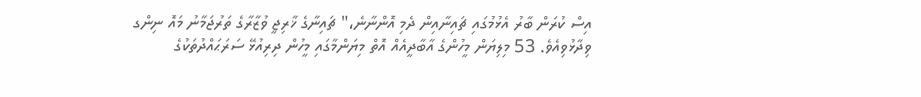އިސް ކުރަން ބާރު އެޅުމުގައި ޗައިނާއިން ދެމި އޮންނާނެ،" ޗައިނާގެ ޚާރިޖީ ވުޒާރާގެ ތަރުޖަމާނު މައޮ ނިންގ ވިދާޅުވިއެވެ. 53 މިލިޔަން މީހުންގެ އާބާދީއެއް އޮތް މިޔަންމާގައި މީހުން ދިރިއުޅޭ ސަރަޙައްދުތަކުގެ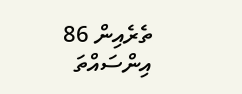ތެރެއިން 86 އިންސައްތަ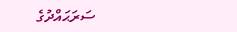ސަރަޙައްދުގެ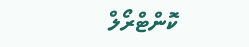ކޮންޓްރޯލް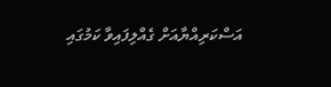އަސްކަރިއްޔާއަށް ގެއްލިފައިވާ ކަމުގައި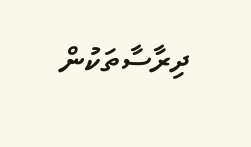ދިރާސާތަކުން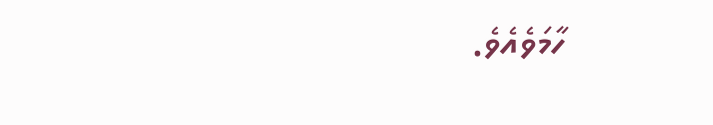ހާމަވެއެވެ.